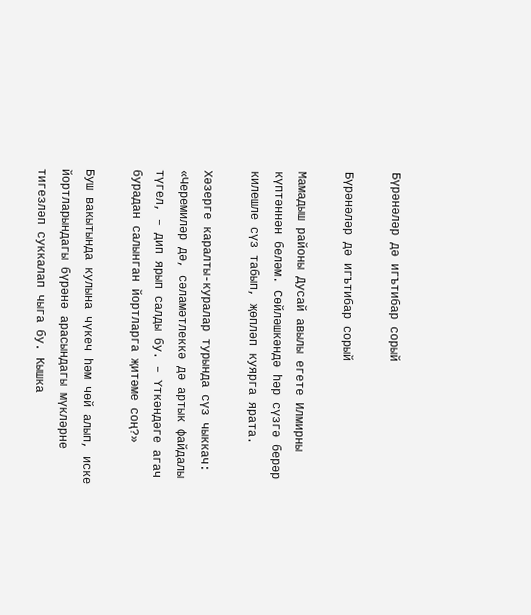Бүрәнәләр дә игътибар сорый

Бүрәнәләр дә игътибар сорый

Мамадыш районы Дусай авылы егете Илмирны күптәннән беләм. Сөйләшкәндә һәр сүзгә берәр килешле сүз табып, җөпләп куярга ярата.

Хәзерге каралты-куралар турында сүз чыккач: «Черемиләр дә, сәламәтлеккә дә артык файдалы түгел, – дип ярып салды бу. – Үткәндәге агач бурадан салынган йортларга җитәме соң?»

Буш вакытында кулына чүкеч һәм чөй алып, иске йортларындагы бүрәнә арасындагы мүкләрне тигезләп суккалап чыга бу. Кышка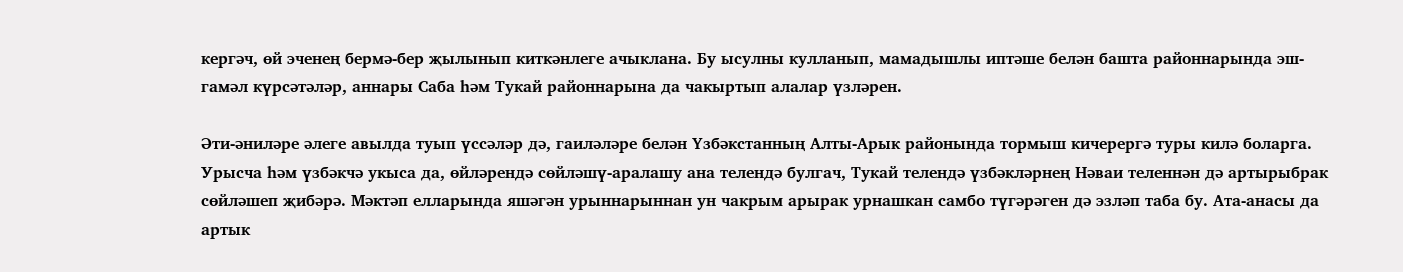кергәч, өй эченең бермә-бер җылынып киткәнлеге ачыклана. Бу ысулны кулланып, мамадышлы иптәше белән башта районнарында эш-гамәл күрсәтәләр, аннары Саба һәм Тукай районнарына да чакыртып алалар үзләрен.

Әти-әниләре әлеге авылда туып үссәләр дә, гаиләләре белән Үзбәкстанның Алты-Арык районында тормыш кичерергә туры килә боларга. Урысча һәм үзбәкчә укыса да, өйләрендә сөйләшү-аралашу ана телендә булгач, Тукай телендә үзбәкләрнең Нәваи теленнән дә артырыбрак сөйләшеп җибәрә. Мәктәп елларында яшәгән урыннарыннан ун чакрым арырак урнашкан самбо түгәрәген дә эзләп таба бу. Ата-анасы да артык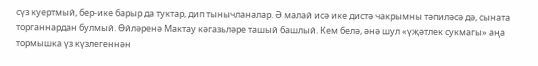сүз куертмый, бер-ике барыр да туктар, дип тынычланалар. Ә малай исә ике дистә чакрымны тәпиләсә дә, сыната торганнардан булмый. Өйләренә Мактау кәгазьләре ташый башлый. Кем белә, әнә шул «үҗәтлек сукмагы» аңа тормышка үз күзлегеннән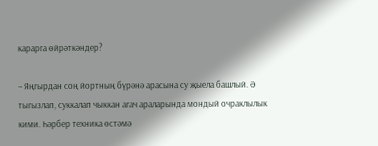карарга өйрәткәндер?

– Яңгырдан соң йортның бүрәнә арасына су җыела башлый. Ә тыгызлап, суккалап чыккан агач араларында мондый очраклылык кими. Һәрбер техника өстәмә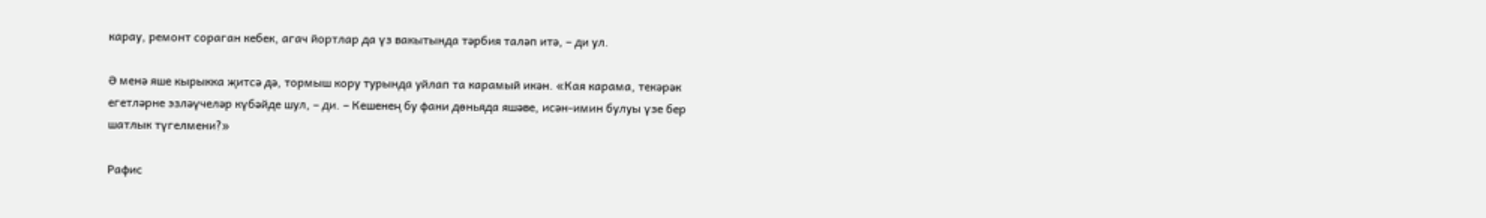карау, ремонт сораган кебек, агач йортлар да үз вакытында тәрбия таләп итә, – ди ул.

Ә менә яше кырыкка җитсә дә, тормыш кору турында уйлап та карамый икән. «Кая карама, текәрәк егетләрне эзләүчеләр күбәйде шул, – ди. – Кешенең бу фани дөньяда яшәве, исән-имин булуы үзе бер шатлык түгелмени?»

Рафис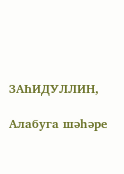ЗАҺИДУЛЛИН,

Алабуга шәһәре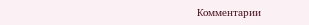Комментарии